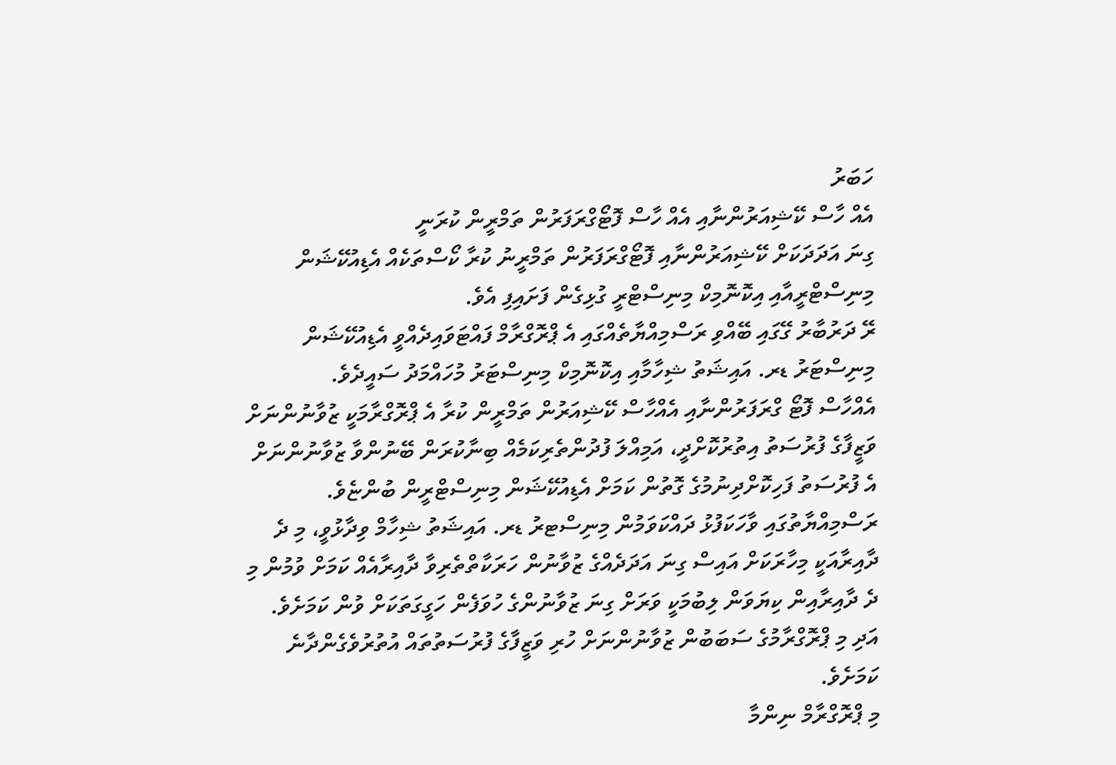ހަބަރު
އެއް ހާސް ކޭޝިއަރުންނާއި އެއް ހާސް ފޮޓޯގްރަފަރުން ތަމްރީން ކުރަނީ
ގިނަ އަދަދަކަށް ކޭޝިއަރުންނާއި ފޮޓޯގްރަފަރުން ތަމްރީނު ކުރާ ކޯސްތަކެއް އެޑިއުކޭޝަން މިނިސްޓްރީއާއި އިކޮނޮމިކް މިނިސްޓްރީ ގުޅިގެން ފަށައިފި އެވެ.
ރޭ ދަރުބާރު ގޭގައި ބޭއްވި ރަސްމިއްޔާތެއްގައި އެ ޕްރޮގްރާމް ފައްޓަވައިދެއްވީ އެޑިއުކޭޝަން މިނިސްޓަރު ޑރ. އައިޝަތު ޝިހާމާއި އިކޮނޮމިކް މިނިސްޓަރު މުހައްމަދު ސައީދެވެ.
އެއްހާސް ފޮޓޯ ގްރަފަރުންނާއި އެއްހާސް ކޭޝިއަރުން ތަމްރީން ކުރާ އެ ޕްރޮގްރާމަކީ ޒުވާނުންނަށް ވަޒީފާގެ ފުރުސަތު އިތުރުކޮށްދީ، އަމިއްލަ ފުދުންތެރިކަމެއް ބިނާކުރަން ބޭނުންވާ ޒުވާނުންނަށް އެ ފުރުސަތު ފަހިކޮށްދިނުމުގެ ގޮތުން ކަމަށް އެޑިއުކޭޝަން މިނިސްޓްރީން ބުންޏެވެ.
ރަސްމިއްޔާތުގައި ވާހަކަފުޅު ދައްކަވަމުން މިނިސްޓރު ޑރ. އައިޝަތު ޝިހާމް ވިދާޅުވީ، މި ދެ ދާއިރާއަކީ މިހާރަކަށް އައިސް ގިނަ އަދަދެއްގެ ޒުވާނުން ހަރަކާތްތެރިވާ ދާއިރާއެއް ކަމަށް ވުމުން މި ދެ ދާއިރާއިން ކިޔަވަން ލިބުމަކީ ވަރަށް ގިނަ ޒުވާނުންގެ ހުވަފެން ހަގީގަތަކަށް ވުން ކަމަށެވެ. އަދި މި ޕްރޮގްރާމުގެ ސަބަބުން ޒުވާނުންނަށް ހުރި ވަޒީފާގެ ފުރުސަތުތައް އުތުރުވެގެންދާނެ ކަމަށެވެ.
މި ޕްރޮގްރާމް ނިންމާ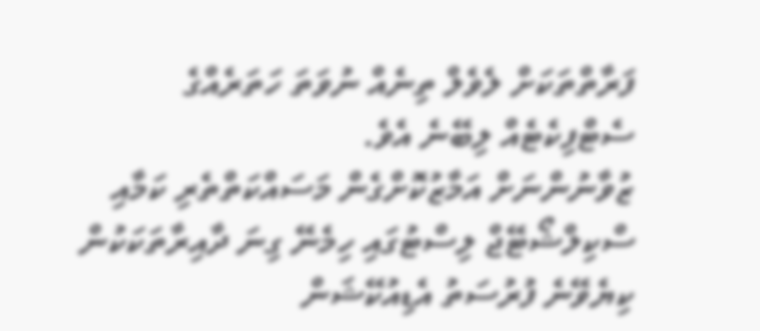ފަރާތްތަކަށް ލެވެލް ތިނެއް ނުވަތަ ހަތަރެއްގެ ސެޓްފިކެޓެއް ލިބޭނެ އެވެ.
ޒުވާނުންނަށް އަމާޒުކޮށްގެން މަސައްކަތްތެރި ކަމާއި ސްކިލްޝޯޓޭޖް ލިސްޓުގައި ހިމެނޭ ގިނަ ދާއިރާތަކަކުން ކިޔެވޭނެ ފުރުސަތު އެޑިއުކޭޝަން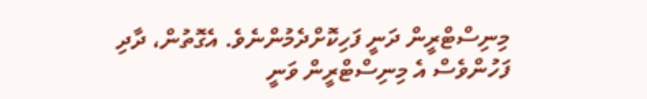މިނިސްޓްރީން ދަނީ ފަހިކޮށްދެމުންނެވެ. އެގޮތުން، ދާދި ފަހުންވެސް އެ މިނިސްޓްރީން ވަނީ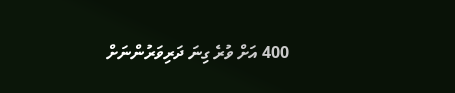400 އަށް ވުރެ ގިނަ ދަރިވަރުންނަށް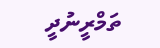ތަމްރީނުދީ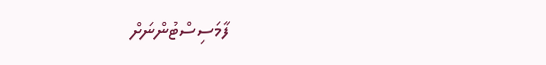ފާމަސިސްޓުންނަށް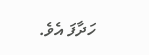ހަދާފަ އެވެ.